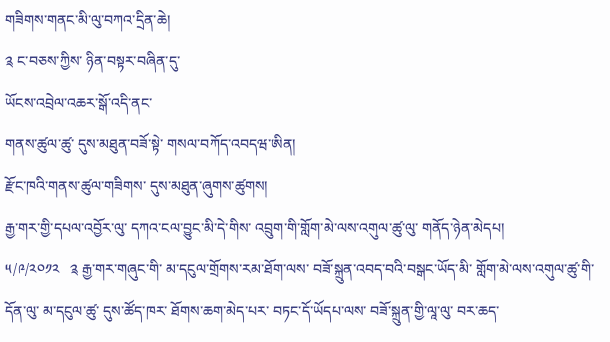གཟིགས་གནང་མི་ལུ་བཀའ་དྲིན་ཆེ།
༉ ང་བཅས་ཀྱིས་ ཉིན་བསྟར་བཞིན་དུ་
ཡོངས་འབྲེལ་འཆར་སྒོ་འདི་ནང་
གནས་ཚུལ་ཚུ་ དུས་མཐུན་བཟོ་སྟེ་ གསལ་བཀོད་འབདཝ་ཨིན།
རྫོང་ཁའི་གནས་ཚུལ་གཟིགས་ དུས་མཐུན་ཞུགས་ཚུགས།
རྒྱ་གར་གྱི་དཔལ་འབྱོར་ལུ་ དཀའ་ངལ་བྱུང་མི་དེ་གིས་ འབྲུག་གི་གློག་མེ་ལས་འགུལ་ཚུ་ལུ་ གནོད་ཉེན་མེདཔ།
༥/༩/༢༠༡༢   ༉ རྒྱ་གར་གཞུང་གི་ མ་དངུལ་གྲོགས་རམ་ཐོག་ལས་ བཟོ་སྐྲུན་འབད་བའི་བསྒང་ཡོད་མི་ གློག་མེ་ལས་འགུལ་ཚུ་གི་དོན་ལུ་ མ་དངུལ་ཚུ་ དུས་ཚོད་ཁར་ ཐོགས་ཆག་མེད་པར་ བཏང་དོ་ཡོདཔ་ལས་ བཟོ་སྐྲུན་གྱི་ལཱ་ལུ་ བར་ཆད་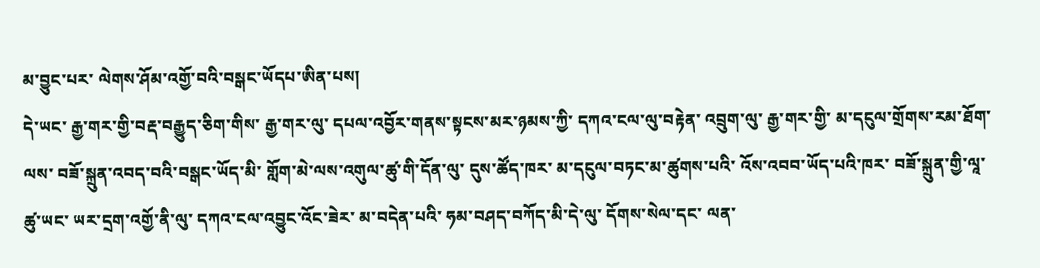མ་བྱུང་པར་ ལེགས་ཤོམ་འགྱོ་བའི་བསྒང་ཡོདཔ་ཨིན་པས།
དེ་ཡང་ རྒྱ་གར་གྱི་བརྡ་བརྒྱུད་ཅིག་གིས་ རྒྱ་གར་ལུ་ དཔལ་འབྱོར་གནས་སྟངས་མར་ཉམས་ཀྱི་ དཀའ་ངལ་ལུ་བརྟེན་ འབྲུག་ལུ་ རྒྱ་གར་གྱི་ མ་དངུལ་གྲོགས་རམ་ཐོག་ལས་ བཟོ་སྐྲུན་འབད་བའི་བསྒང་ཡོད་མི་ གློག་མེ་ལས་འགུལ་ཚུ་གི་དོན་ལུ་ དུས་ཚོད་ཁར་ མ་དངུལ་བཏང་མ་ཚུགས་པའི་ འོས་འབབ་ཡོད་པའི་ཁར་ བཟོ་སྐྲུན་གྱི་ལཱ་ཚུ་ཡང་ ཡར་དྲག་འགྱོ་ནི་ལུ་ དཀའ་ངལ་འབྱུང་འོང་ཟེར་ མ་བདེན་པའི་ ཧམ་བཤད་བཀོད་མི་དེ་ལུ་ དོགས་སེལ་དང་ ལན་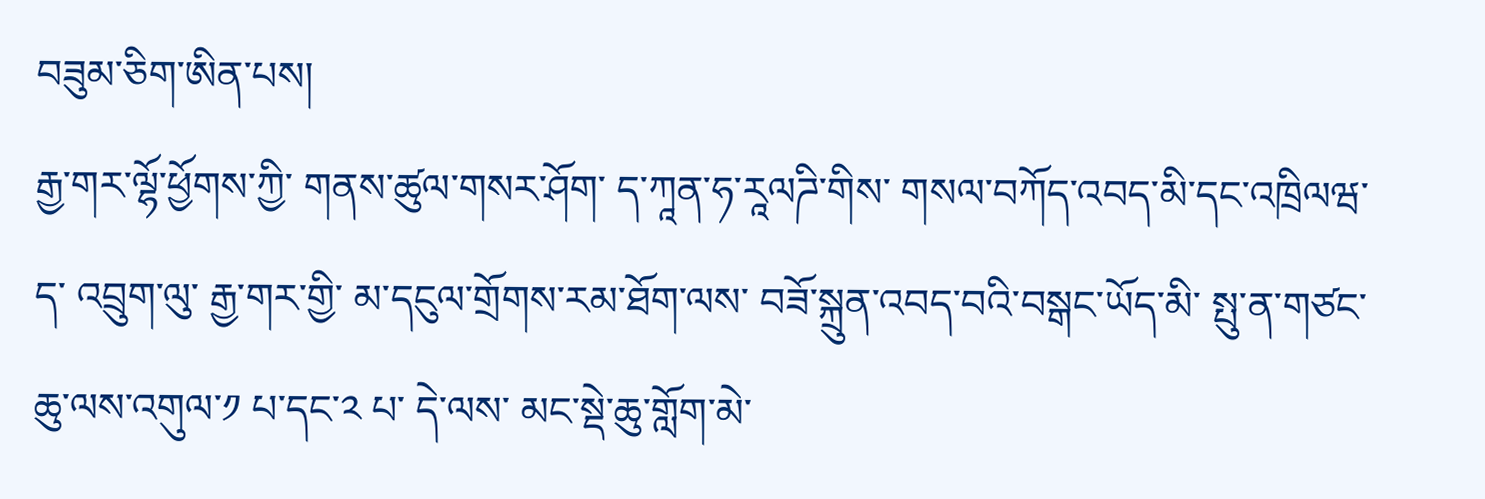བཟུམ་ཅིག་ཨིན་པས།
རྒྱ་གར་ལྷོ་ཕྱོགས་ཀྱི་ གནས་ཚུལ་གསར་ཤོག་ ད་ཀཱན་ཧ་རཱལཌི་གིས་ གསལ་བཀོད་འབད་མི་དང་འཁྲིལཝ་ད་ འབྲུག་ལུ་ རྒྱ་གར་གྱི་ མ་དངུལ་གྲོགས་རམ་ཐོག་ལས་ བཟོ་སྐྲུན་འབད་བའི་བསྒང་ཡོད་མི་ སྤུ་ན་གཙང་ཆུ་ལས་འགུལ་༡ པ་དང་༢ པ་ དེ་ལས་ མང་སྡེ་ཆུ་གློག་མེ་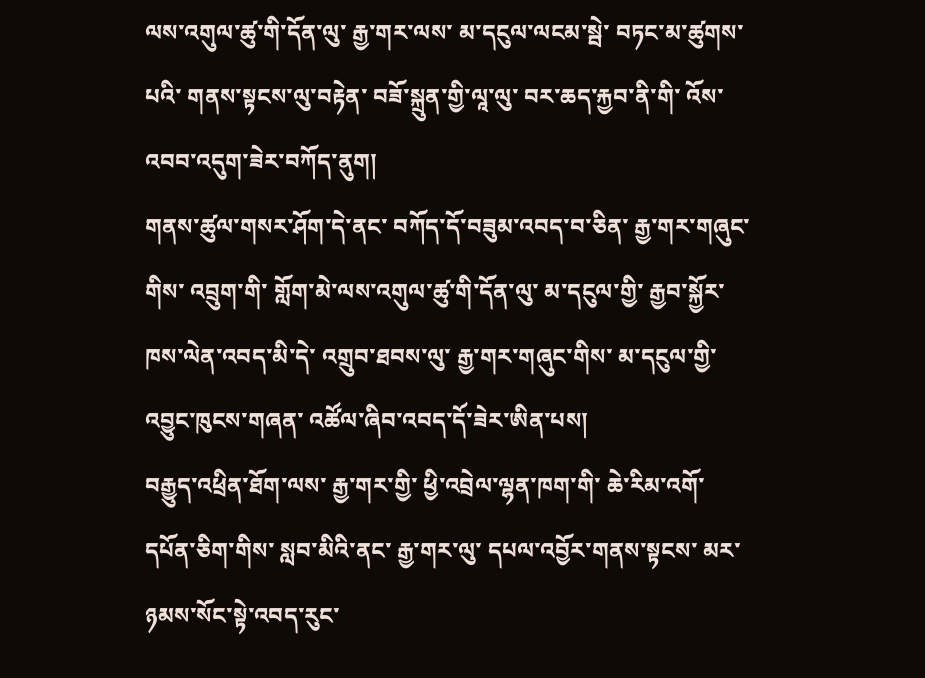ལས་འགུལ་ཚུ་གི་དོན་ལུ་ རྒྱ་གར་ལས་ མ་དངུལ་ལངམ་སྦེ་ བཏང་མ་ཚུགས་པའི་ གནས་སྟངས་ལུ་བརྟེན་ བཟོ་སྐྲུན་གྱི་ལཱ་ལུ་ བར་ཆད་རྐྱབ་ནི་གི་ འོས་འབབ་འདུག་ཟེར་བཀོད་ནུག།
གནས་ཚུལ་གསར་ཤོག་དེ་ནང་ བཀོད་དོ་བཟུམ་འབད་བ་ཅིན་ རྒྱ་གར་གཞུང་གིས་ འབྲུག་གི་ གློག་མེ་ལས་འགུལ་ཚུ་གི་དོན་ལུ་ མ་དངུལ་གྱི་ རྒྱབ་སྐྱོར་ཁས་ལེན་འབད་མི་དེ་ འགྲུབ་ཐབས་ལུ་ རྒྱ་གར་གཞུང་གིས་ མ་དངུལ་གྱི་ འབྱུང་ཁུངས་གཞན་ འཚོལ་ཞིབ་འབད་དོ་ཟེར་ཨིན་པས།
བརྒྱུད་འཕྲིན་ཐོག་ལས་ རྒྱ་གར་གྱི་ ཕྱི་འབྲེལ་ལྷན་ཁག་གི་ ཆེ་རིམ་འགོ་དཔོན་ཅིག་གིས་ སླབ་མིའི་ནང་ རྒྱ་གར་ལུ་ དཔལ་འབྱོར་གནས་སྟངས་ མར་ཉམས་སོང་སྟེ་འབད་རུང་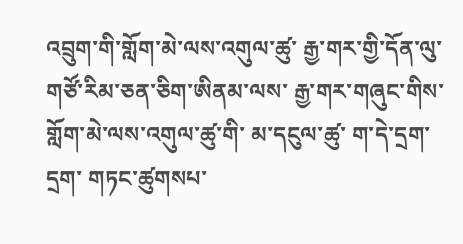འབྲུག་གི་གློག་མེ་ལས་འགུལ་ཚུ་ རྒྱ་གར་གྱི་དོན་ལུ་ གཙོ་རིམ་ཅན་ཅིག་ཨིནམ་ལས་ རྒྱ་གར་གཞུང་གིས་ གློག་མེ་ལས་འགུལ་ཚུ་གི་ མ་དངུལ་ཚུ་ ག་དེ་དྲག་དྲག་ གཏང་ཚུགསཔ་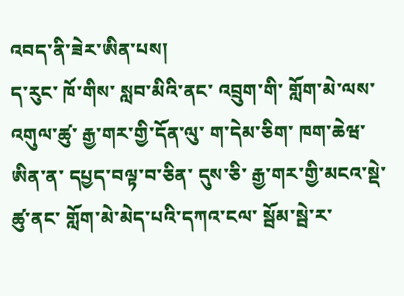འབད་ནི་ཟེར་ཨིན་པས།
ད་རུང་ ཁོ་གིས་ སླབ་མིའི་ནང་ འབྲུག་གི་ གློག་མེ་ལས་འགུལ་ཚུ་ རྒྱ་གར་གྱི་དོན་ལུ་ ག་དེམ་ཅིག་ ཁག་ཆེཝ་ཨིན་ན་ དཔྱད་བལྟ་བ་ཅིན་ དུས་ཅི་ རྒྱ་གར་གྱི་མངའ་སྡེ་ཚུ་ནང་ གློག་མེ་མེད་པའི་དཀའ་ངལ་ སྦོམ་སྦེ་ར་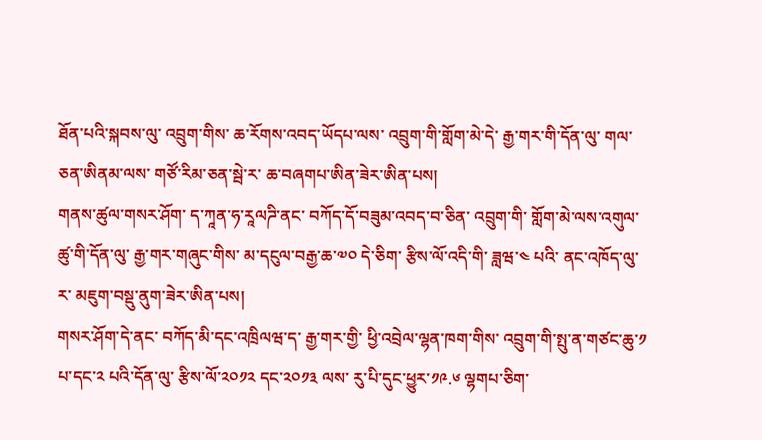ཐོན་པའི་སྐབས་ལུ་ འབྲུག་གིས་ ཆ་རོགས་འབད་ཡོདཔ་ལས་ འབྲུག་གི་གློག་མེ་དེ་ རྒྱ་གར་གི་དོན་ལུ་ གལ་ཅན་ཨིནམ་ལས་ གཙོ་རིམ་ཅན་སྦེ་ར་ ཆ་བཞགཔ་ཨིན་ཟེར་ཨིན་པས།
གནས་ཚུལ་གསར་ཤོག་ ད་ཀཱན་ཧ་རཱལཌི་ནང་ བཀོད་དོ་བཟུམ་འབད་བ་ཅིན་ འབྲུག་གི་ གློག་མེ་ལས་འགུལ་ཚུ་གི་དོན་ལུ་ རྒྱ་གར་གཞུང་གིས་ མ་དངུལ་བརྒྱ་ཆ་༧༠ དེ་ཅིག་ རྩིས་ལོ་འདི་གི་ ཟླཝ་༤ པའི་ ནང་འཁོད་ལུ་ར་ མཇུག་བསྡུ་ནུག་ཟེར་ཨིན་པས།
གསར་ཤོག་དེ་ནང་ བཀོད་མི་དང་འཁྲིལཝ་ད་ རྒྱ་གར་གྱི་ ཕྱི་འབྲེལ་ལྷན་ཁག་གིས་ འབྲུག་གི་སྤུ་ན་གཙང་ཆུ་༡ པ་དང་༢ པའི་དོན་ལུ་ རྩིས་ལོ་༢༠༡༢ དང་༢༠༡༣ ལས་ རུ་པི་དུང་ཕྱུར་༡༩.༦ ལྷགཔ་ཅིག་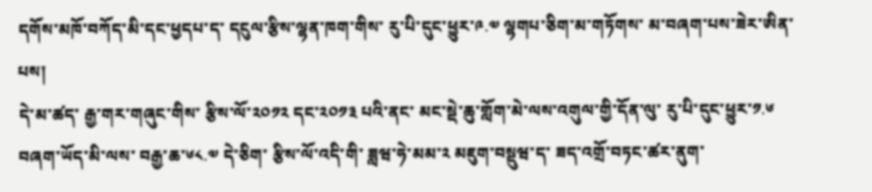དགོས་མཁོ་བཀོད་མི་དང་ཕྱདཔ་ད་ དངུལ་རྩིས་ལྷན་ཁག་གིས་ རུ་པི་དུང་ཕྱུར་༩.༧ ལྷགཔ་ཅིག་མ་གཏོགས་ མ་བཞག་པས་ཟེར་ཨིན་པས།
དེ་མ་ཚད་ རྒྱ་གར་གཞུང་གིས་ རྩིས་ལོ་༢༠༡༢ དང་༢༠༡༣ པའི་ནང་ མང་སྡེ་ཆུ་གློག་མེ་ལས་འགུལ་གྱི་དོན་ལུ་ རུ་པི་དུང་ཕྱུར་༡.༦ བཞག་ཡོད་མི་ལས་ བརྒྱ་ཆ་༦༨.༧ དེ་ཅིག་ རྩིས་ལོ་འདི་གི་ ཟླཝ་ཧེ་མམ་༢ མཇུག་བསྡུཝ་ད་ ཟད་འགྲོ་བཏང་ཚར་ནུག་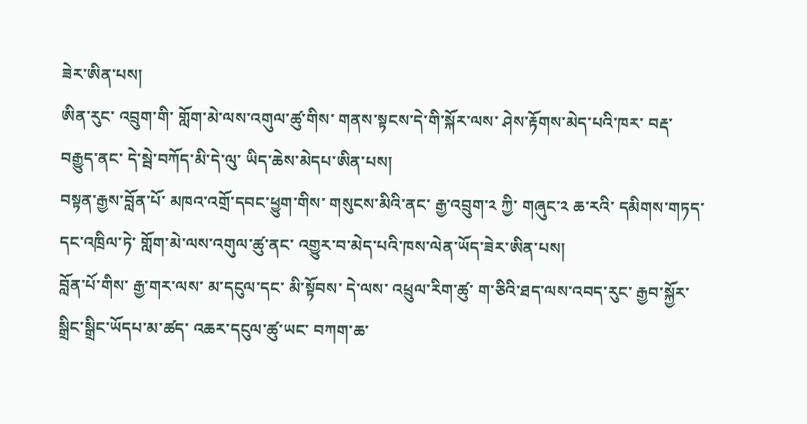ཟེར་ཨིན་པས།
ཨིན་རུང་ འབྲུག་གི་ གློག་མེ་ལས་འགུལ་ཚུ་གིས་ གནས་སྟངས་དེ་གི་སྐོར་ལས་ ཤེས་རྟོགས་མེད་པའི་ཁར་ བརྡ་བརྒྱུད་ནང་ དེ་སྦེ་བཀོད་མི་དེ་ལུ་ ཡིད་ཆེས་མེདཔ་ཨིན་པས།
བསྟན་རྒྱས་བློན་པོ་ མཁའ་འགྲོ་དབང་ཕྱུག་གིས་ གསུངས་མིའི་ནང་ རྒྱ་འབྲུག་༢ ཀྱི་ གཞུང་༢ ཆ་རའི་ དམིགས་གཏད་དང་འཁྲིལ་ཏེ་ གློག་མེ་ལས་འགུལ་ཚུ་ནང་ འགྱུར་བ་མེད་པའི་ཁས་ལེན་ཡོད་ཟེར་ཨིན་པས།
བློན་པོ་གིས་ རྒྱ་གར་ལས་ མ་དངུལ་དང་ མི་སྟོབས་ དེ་ལས་ འཕྲུལ་རིག་ཚུ་ ག་ཅིའི་ཐད་ལས་འབད་རུང་ རྒྱབ་སྐྱོར་སྒྲིང་སྒྲིང་ཡོདཔ་མ་ཚད་ འཆར་དངུལ་ཚུ་ཡང་ བཀག་ཆ་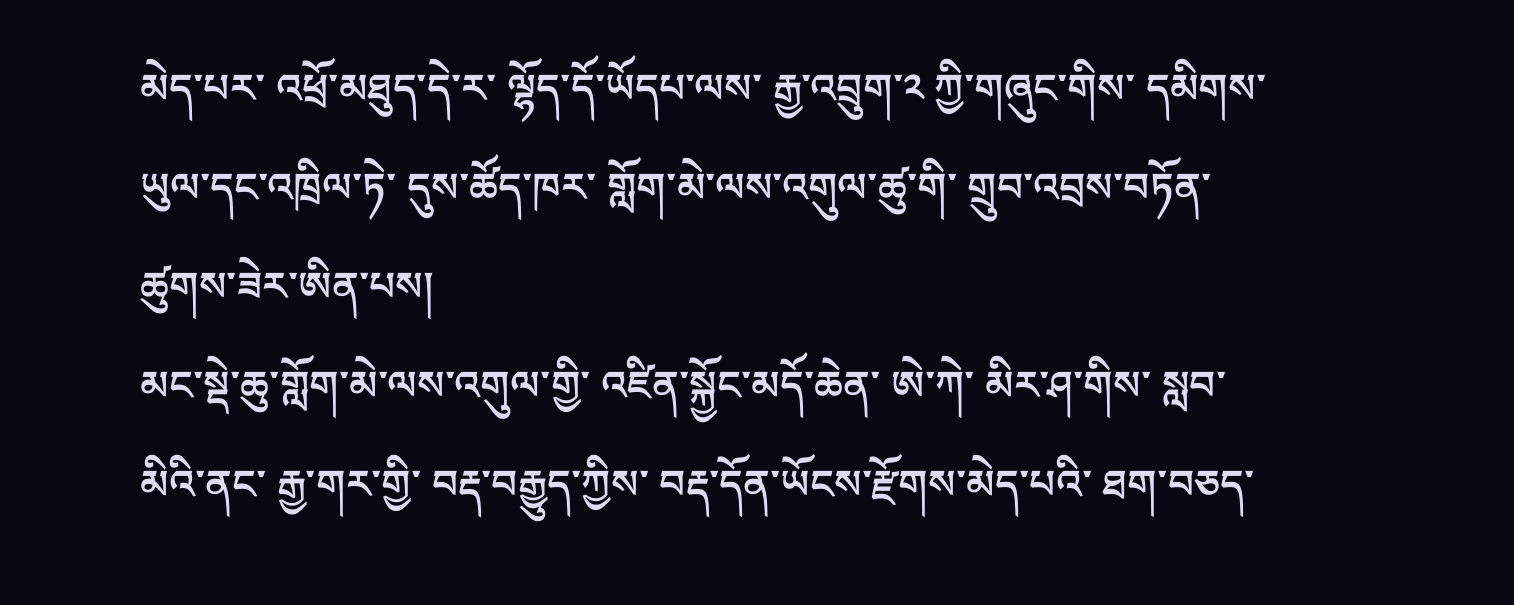མེད་པར་ འཕྲོ་མཐུད་དེ་ར་ ལྷོད་དོ་ཡོདཔ་ལས་ རྒྱ་འབྲུག་༢ ཀྱི་གཞུང་གིས་ དམིགས་ཡུལ་དང་འཁྲིལ་ཏེ་ དུས་ཚོད་ཁར་ གློག་མེ་ལས་འགུལ་ཚུ་གི་ གྲུབ་འབྲས་བཏོན་ཚུགས་ཟེར་ཨིན་པས།
མང་སྡེ་ཆུ་གློག་མེ་ལས་འགུལ་གྱི་ འཛིན་སྐྱོང་མདོ་ཆེན་ ཨེ་ཀེ་ མིར་ཤ་གིས་ སླབ་མིའི་ནང་ རྒྱ་གར་གྱི་ བརྡ་བརྒྱུད་ཀྱིས་ བརྡ་དོན་ཡོངས་རྫོགས་མེད་པའི་ ཐག་བཅད་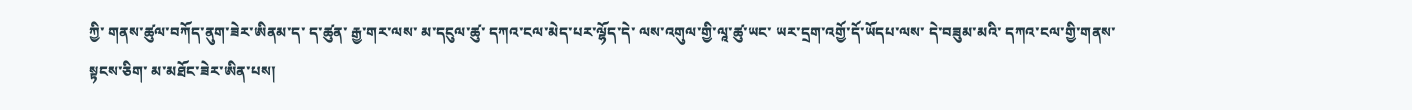ཀྱི་ གནས་ཚུལ་བཀོད་ནུག་ཟེར་ཨིནམ་ད་ ད་ཚུན་ རྒྱ་གར་ལས་ མ་དངུལ་ཚུ་ དཀའ་ངལ་མེད་པར་ལྷོད་དེ་ ལས་འགུལ་གྱི་ལཱ་ཚུ་ཡང་ ཡར་དྲག་འགྱོ་དོ་ཡོདཔ་ལས་ དེ་བཟུམ་མའི་ དཀའ་ངལ་གྱི་གནས་སྟངས་ཅིག་ མ་མཐོང་ཟེར་ཨིན་པས།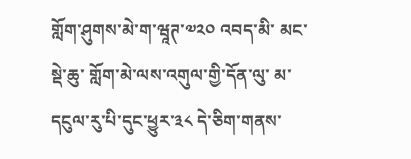གློག་ཤུགས་མེ་ག་ཝཱཊ་༧༢༠ འབད་མི་ མང་སྡེ་ཆུ་ གློག་མེ་ལས་འགུལ་གྱི་དོན་ལུ་ མ་དངུལ་རུ་པི་དུང་ཕྱུར་༣༨ དེ་ཅིག་གནས་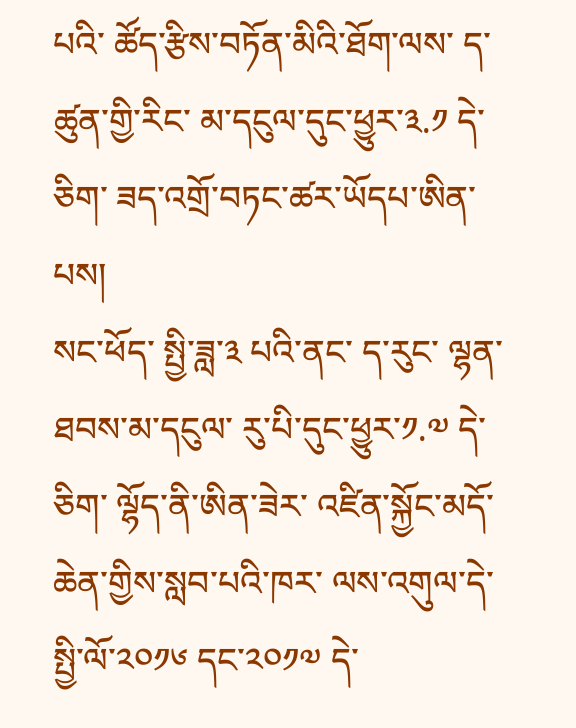པའི་ ཚོད་རྩིས་བཏོན་མིའི་ཐོག་ལས་ ད་ཚུན་གྱི་རིང་ མ་དངུལ་དུང་ཕྱུར་༣.༡ དེ་ཅིག་ ཟད་འགྲོ་བཏང་ཚར་ཡོདཔ་ཨིན་པས།
སང་ཕོད་ སྤྱི་ཟླ་༣ པའི་ནང་ ད་རུང་ ལྷན་ཐབས་མ་དངུལ་ རུ་པི་དུང་ཕྱུར་༡.༧ དེ་ཅིག་ ལྷོད་ནི་ཨིན་ཟེར་ འཛིན་སྐྱོང་མདོ་ཆེན་གྱིས་སླབ་པའི་ཁར་ ལས་འགུལ་དེ་ སྤྱི་ལོ་༢༠༡༦ དང་༢༠༡༧ དེ་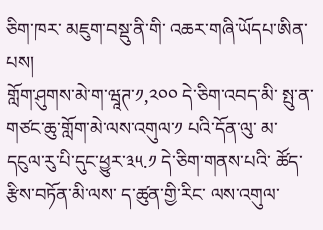ཅིག་ཁར་ མཇུག་བསྡུ་ནི་གི་ འཆར་གཞི་ཡོདཔ་ཨིན་པས།
གློག་ཤུགས་མེ་ག་ཝཱཊ་༡,༢༠༠ དེ་ཅིག་འབད་མི་ སྤུ་ན་གཙང་ཆུ་གློག་མེ་ལས་འགུལ་༡ པའི་དོན་ལུ་ མ་དངུལ་རུ་པི་དུང་ཕྱུར་༣༥.༡ དེ་ཅིག་གནས་པའི་ ཚོད་རྩིས་བཏོན་མི་ལས་ ད་ཚུན་གྱི་རིང་ ལས་འགུལ་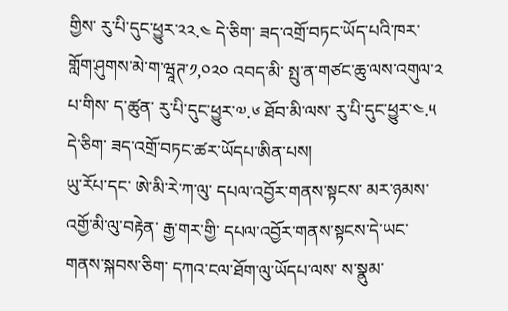གྱིས་ རུ་པི་དུང་ཕྱུར་༢༢.༤ དེ་ཅིག་ ཟད་འགྲོ་བཏང་ཡོད་པའི་ཁར་ གློག་ཤུགས་མེ་ག་ཝཱཊ་༡,༠༢༠ འབད་མི་ སྤུ་ན་གཙང་ཆུ་ལས་འགུལ་༢ པ་གིས་ ད་ཚུན་ རུ་པི་དུང་ཕྱུར་༧.༦ ཐོབ་མི་ལས་ རུ་པི་དུང་ཕྱུར་༤.༥ དེ་ཅིག་ ཟད་འགྲོ་བཏང་ཚར་ཡོདཔ་ཨིན་པས།
ཡུ་རོཔ་དང་ ཨེ་མི་རེ་ཀ་ལུ་ དཔལ་འབྱོར་གནས་སྟངས་ མར་ཉམས་འགྱོ་མི་ལུ་བརྟེན་ རྒྱ་གར་གྱི་ དཔལ་འབྱོར་གནས་སྟངས་དེ་ཡང་ གནས་སྐབས་ཅིག་ དཀའ་ངལ་ཐོག་ལུ་ཡོདཔ་ལས་ ས་སྣུམ་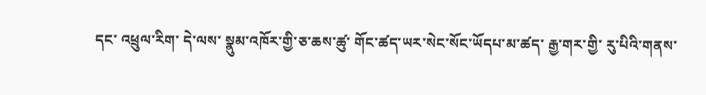དང་ འཕྲུལ་རིག་ དེ་ལས་ སྣུམ་འཁོར་གྱི་ཅ་ཆས་ཚུ་ གོང་ཚད་ཡར་སེང་སོང་ཡོདཔ་མ་ཚད་ རྒྱ་གར་གྱི་ རུ་པིའི་གནས་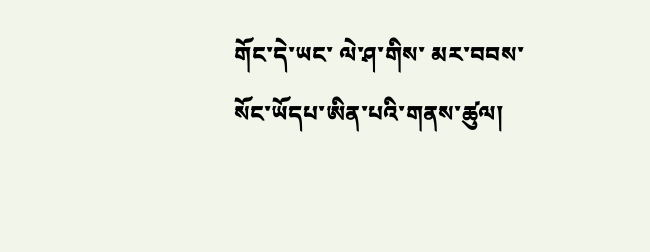གོང་དེ་ཡང་ ལེ་ཤ་གིས་ མར་བབས་སོང་ཡོདཔ་ཨིན་པའི་གནས་ཚུལ།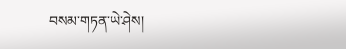བསམ་གཏན་ཡེ་ཤེས།